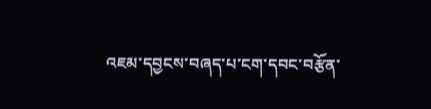འཇམ་དབྱངས་བཞད་པ་ངག་དབང་བརྩོན་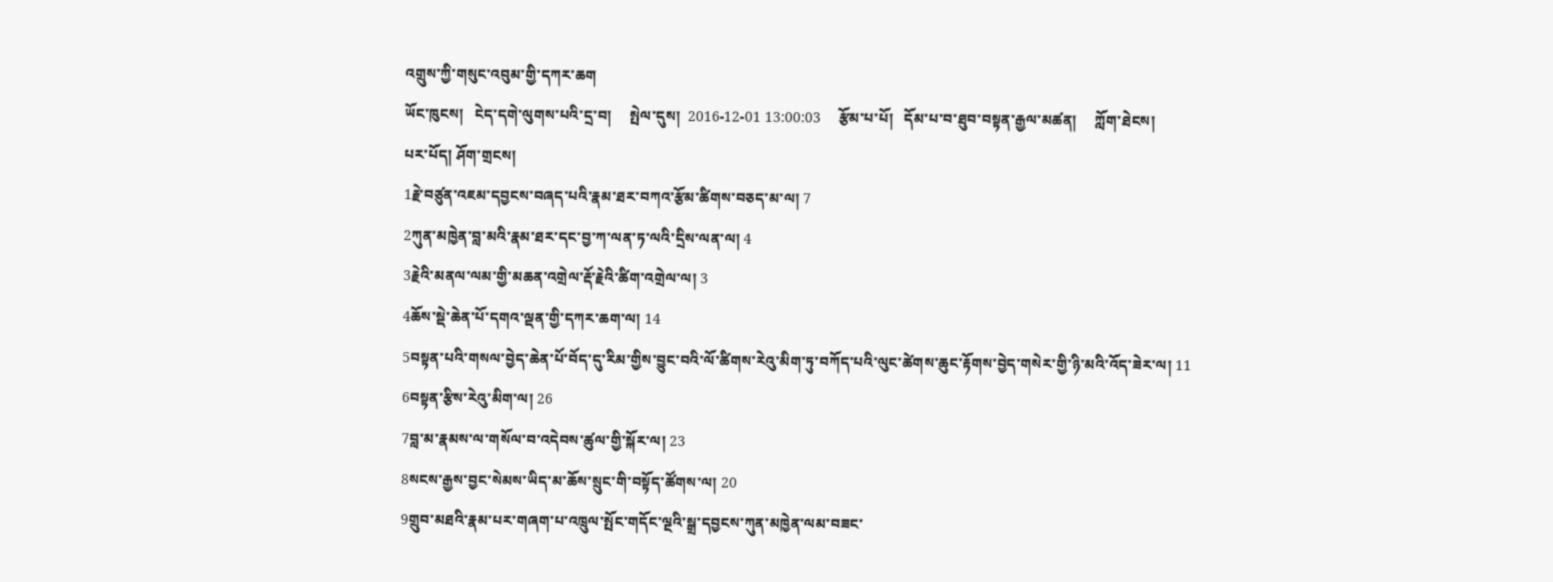འགྲུས་ཀྱི་གསུང་འབུམ་གྱི་དཀར་ཆག
ཡོང་ཁུངས།   ངེད་དགེ་ལུགས་པའི་དྲ་བ།     སྤེལ་དུས།  2016-12-01 13:00:03     རྩོམ་པ་པོ།   དོམ་པ་བ་ཐུབ་བསྟན་རྒྱལ་མཚན།     ཀློག་ཐེངས།
པར་པོད། ཤོག་གྲངས།
1རྗེ་བཙུན་འཇམ་དབྱངས་བཞད་པའི་རྣམ་ཐར་བཀའ་རྩོམ་ཚིགས་བཅད་མ་ལ། 7
2ཀུན་མཁྱེན་བླ་མའི་རྣམ་ཐར་དང་བྱ་ཀ་ལན་ཏ་ལའི་དྲིས་ལན་ལ། 4
3རྗེའི་མནལ་ལམ་གྱི་མཆན་འགྲེལ་རྡོ་རྗེའི་ཚིག་འགྲེལ་ལ། 3
4ཆོས་སྡེ་ཆེན་པོ་དགའ་ལྡན་གྱི་དཀར་ཆག་ལ། 14
5བསྟན་པའི་གསལ་བྱེད་ཆེན་པོ་བོད་དུ་རིམ་གྱིས་བྱུང་བའི་ལོ་ཚིགས་རེའུ་མིག་ཏུ་བཀོད་པའི་ལུང་ཚེགས་ཆུང་རྟོགས་བྱེད་གསེར་གྱི་ཉི་མའི་འོད་ཟེར་ལ། 11
6བསྟན་རྩིས་རེའུ་མིག་ལ། 26
7བླ་མ་རྣམས་ལ་གསོལ་བ་འདེབས་ཚུལ་གྱི་སྐོར་ལ། 23
8སངས་རྒྱས་བྱང་སེམས་ཡིད་མ་ཆོས་སྲུང་གི་བསྟོད་ཚོགས་ལ། 20
9གྲུབ་མཐའི་རྣམ་པར་གཞག་པ་འཁྲུལ་སྤོང་གདོང་ལྔའི་སྒྲ་དབྱངས་ཀུན་མཁྱེན་ལམ་བཟང་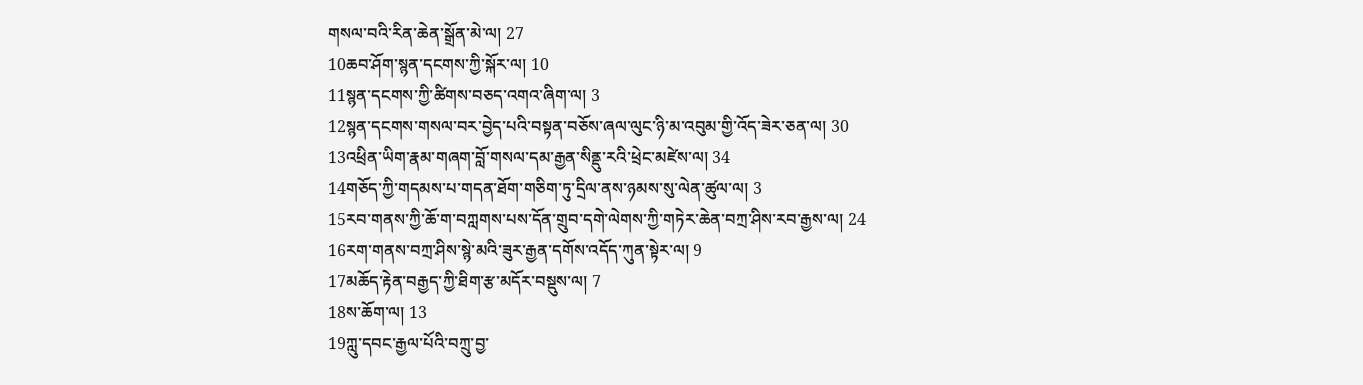གསལ་བའི་རིན་ཆེན་སྒྲོན་མེ་ལ། 27
10ཆབ་ཤོག་སྙན་དངགས་ཀྱི་སྐོར་ལ། 10
11སྙན་དངགས་ཀྱི་ཚིགས་བཅད་འགའ་ཞིག་ལ། 3
12སྙན་དངགས་གསལ་བར་བྱེད་པའི་བསྟན་བཅོས་ཞལ་ལུང་ཉི་མ་འབུམ་གྱི་འོད་ཟེར་ཅན་ལ། 30
13འཕྲིན་ཡིག་རྣམ་གཞག་བློ་གསལ་དམ་རྒྱན་སིནྡུ་རའི་ཕྲེང་མཛེས་ལ། 34
14གཅོད་ཀྱི་གདམས་པ་གདན་ཐོག་གཅིག་ཏུ་དྲིལ་ནས་ཉམས་སུ་ལེན་ཚུལ་ལ། 3
15རབ་གནས་ཀྱི་ཆོ་ག་བཀླགས་པས་དོན་གྲུབ་དགེ་ལེགས་ཀྱི་གཏེར་ཆེན་བཀྲ་ཤིས་རབ་རྒྱས་ལ། 24
16རག་གནས་བཀྲ་ཤིས་སྙེ་མའི་ཟུར་རྒྱན་དགོས་འདོད་ཀུན་སྟེར་ལ། 9
17མཆོད་རྟེན་བརྒྱད་ཀྱི་ཐིག་རྩ་མདོར་བསྡུས་ལ། 7
18ས་ཆོག་ལ། 13
19ཀླུ་དབང་རྒྱལ་པོའི་བཀྲུ་བྱ་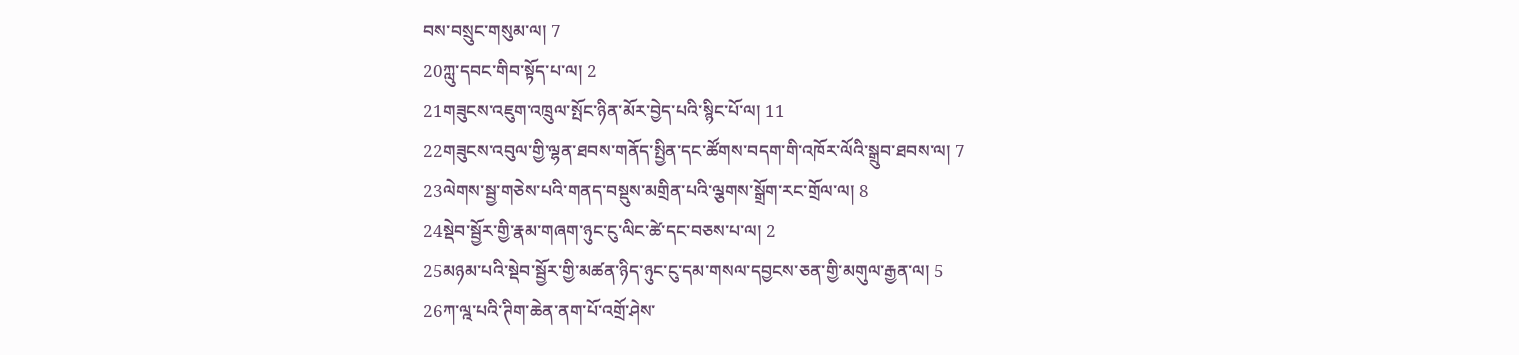བས་བསྲུང་གསུམ་ལ། 7
20ཀླུ་དབང་གིབ་སྟོད་པ་ལ། 2
21གཟུངས་འཇུག་འཁྲུལ་སྤོང་ཉིན་མོར་བྱེད་པའི་སྙིང་པོ་ལ། 11
22གཟུངས་འབུལ་གྱི་ལྷན་ཐབས་གནོད་སྤྱིན་དང་ཚོགས་བདག་གི་འཁོར་ལོའི་སྒྲུབ་ཐབས་ལ། 7
23ལེགས་སྦྱ་གཅེས་པའི་གནད་བསྡུས་མགྲིན་པའི་ལྕགས་སྒྲོག་རང་གྲོལ་ལ། 8
24སྡེབ་སྦྱོར་གྱི་རྣམ་གཞག་ཉུང་ངུ་ལིང་ཚེ་དང་བཅས་པ་ལ། 2
25མཉམ་པའི་སྡེབ་སྦྱོར་གྱི་མཚན་ཉིད་ཉུང་ངུ་དམ་གསལ་དབྱངས་ཅན་གྱི་མགུལ་རྒྱན་ལ། 5
26ཀ་ལྰ་པའི་ཊིག་ཆེན་ནག་པོ་འགྲོ་ཤེས་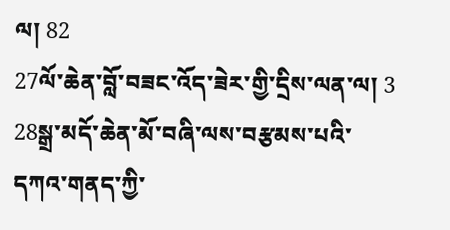ལ། 82
27ལོ་ཆེན་བློ་བཟང་འོད་ཟེར་གྱི་དྲིས་ལན་ལ། 3
28སྒྲ་མདོ་ཆེན་མོ་བཞི་ལས་བརྩམས་པའི་དཀའ་གནད་ཀྱི་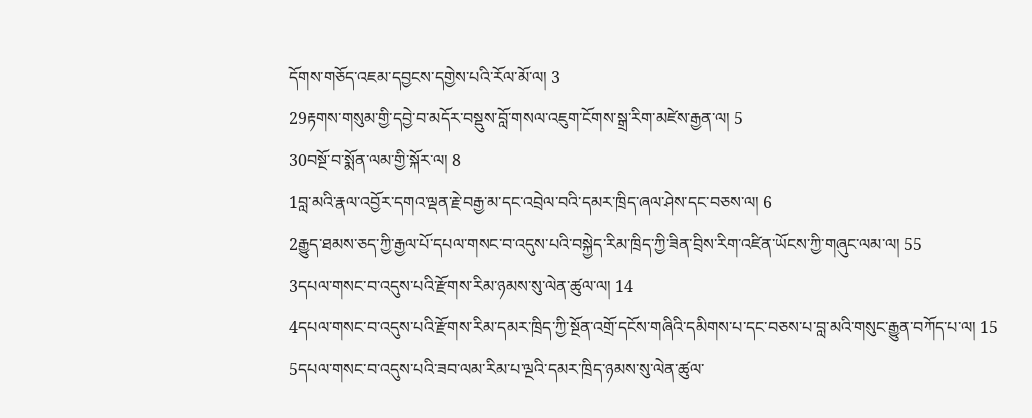དོགས་གཅོད་འཇམ་དབྱངས་དགྱེས་པའི་རོལ་མོ་ལ། 3
29རྟགས་གསུམ་གྱི་དབྱེ་བ་མདོར་བསྡུས་བློ་གསལ་འཇུག་ངོགས་སྒྲ་རིག་མཛེས་རྒྱན་ལ། 5
30བསྔོ་བ་སྨོན་ལམ་གྱི་སྐོར་ལ། 8
1བླ་མའི་རྣལ་འབྱོར་དགའ་ལྡན་རྗེ་བརྒྱ་མ་དང་འབྲེལ་བའི་དམར་ཁྲིད་ཞལ་ཤེས་དང་བཅས་ལ། 6
2རྒྱུད་ཐམས་ཅད་ཀྱི་རྒྱལ་པོ་དཔལ་གསང་བ་འདུས་པའི་བསྐྱེད་རིམ་ཁྲིད་ཀྱི་ཟིན་བྲིས་རིག་འཛིན་ཡོངས་ཀྱི་གཞུང་ལམ་ལ། 55
3དཔལ་གསང་བ་འདུས་པའི་རྫོགས་རིམ་ཉམས་སུ་ལེན་ཚུལ་ལ། 14
4དཔལ་གསང་བ་འདུས་པའི་རྫོགས་རིམ་དམར་ཁྲིད་ཀྱི་སྔོན་འགྲོ་དངོས་གཞིའི་དམིགས་པ་དང་བཅས་པ་བླ་མའི་གསུང་རྒྱུན་བཀོད་པ་ལ། 15
5དཔལ་གསང་བ་འདུས་པའི་ཟབ་ལམ་རིམ་པ་ལྔའི་དམར་ཁྲིད་ཉམས་སུ་ལེན་ཚུལ་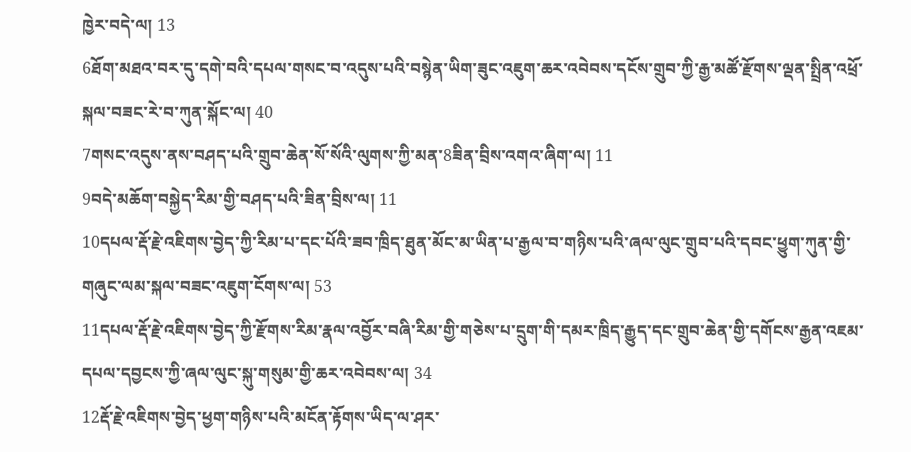ཁྱེར་བདེ་ལ། 13
6ཐོག་མཐའ་བར་དུ་དགེ་བའི་དཔལ་གསང་བ་འདུས་པའི་བསྙེན་ཡིག་ཟུང་འཇུག་ཆར་འབེབས་དངོས་གྲུབ་ཀྱི་རྒྱ་མཚོ་རྫོགས་ལྡན་སྤྲིན་འཕྲོ་སྐལ་བཟང་རེ་བ་ཀུན་སྐོང་ལ། 40
7གསང་འདུས་ནས་བཤད་པའི་གྲུབ་ཆེན་སོ་སོའི་ལུགས་ཀྱི་མན་8ཟིན་བྲིས་འགའ་ཞིག་ལ། 11
9བདེ་མཆོག་བསྐྱེད་རིམ་གྱི་བཤད་པའི་ཟིན་བྲིས་ལ། 11
10དཔལ་རྡོ་རྗེ་འཇིགས་བྱེད་ཀྱི་རིམ་པ་དང་པོའི་ཟབ་ཁྲིད་ཐུན་མོང་མ་ཡིན་པ་རྒྱལ་བ་གཉིས་པའི་ཞལ་ལུང་གྲུབ་པའི་དབང་ཕྱུག་ཀུན་གྱི་གཞུང་ལམ་སྐལ་བཟང་འཇུག་ངོགས་ལ། 53
11དཔལ་རྡོ་རྗེ་འཇིགས་བྱེད་ཀྱི་རྫོགས་རིམ་རྣལ་འབྱོར་བཞི་རིམ་གྱི་གཅེས་པ་དྲུག་གི་དམར་ཁྲིད་རྒྱུད་དང་གྲུབ་ཆེན་གྱི་དགོངས་རྒྱན་འཇམ་དཔལ་དབྱངས་ཀྱི་ཞལ་ལུང་སྐུ་གསུམ་གྱི་ཆར་འབེབས་ལ། 34
12རྡོ་རྗེ་འཇིགས་བྱེད་ཕྱག་གཉིས་པའི་མངོན་རྟོགས་ཡིད་ལ་ཤར་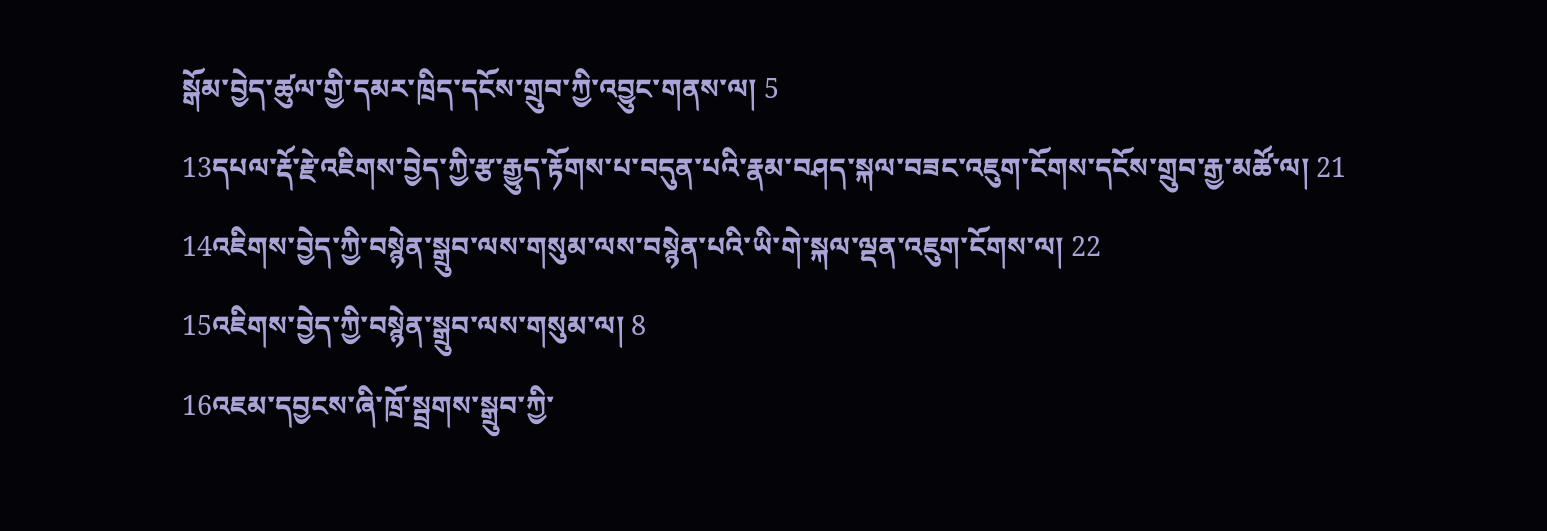སྒོམ་བྱེད་ཚུལ་གྱི་དམར་ཁྲིད་དངོས་གྲུབ་ཀྱི་འབྱུང་གནས་ལ། 5
13དཔལ་རྡོ་རྗེ་འཇིགས་བྱེད་ཀྱི་རྩ་རྒྱུད་རྟོགས་པ་བདུན་པའི་རྣམ་བཤད་སྐལ་བཟང་འཇུག་ངོགས་དངོས་གྲུབ་རྒྱ་མཚོ་ལ། 21
14འཇིགས་བྱེད་ཀྱི་བསྙེན་སྒྲུབ་ལས་གསུམ་ལས་བསྙེན་པའི་ཡི་གེ་སྐལ་ལྡན་འཇུག་ངོགས་ལ། 22
15འཇིགས་བྱེད་ཀྱི་བསྙེན་སྒྲུབ་ལས་གསུམ་ལ། 8
16འཇམ་དབྱངས་ཞི་ཁྲོ་སྦྲགས་སྒྲུབ་ཀྱི་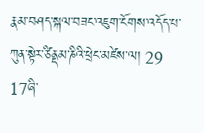རྣམ་བཤད་སྐལ་བཟང་འཇུག་ངོགས་འདོད་པ་ཀུན་སྟེར་ཙིནྡམ་ཎིའི་ཕྲེང་མཛེས་ལ། 29
17ཞི་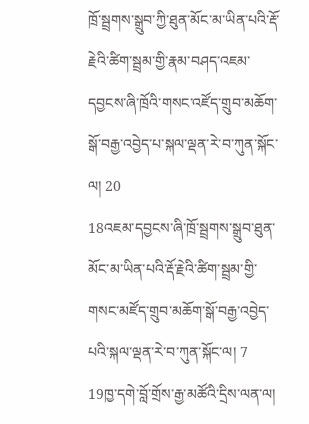ཁྲོ་སྦྲགས་སྒྲུབ་ཀྱི་ཐུན་མོང་མ་ཡིན་པའི་རྡོ་རྗེའི་ཚིག་སྦྲམ་གྱི་རྣམ་བཤད་འཇམ་དབྱངས་ཞི་ཁྲོའི་གསང་འཛོད་གྲུབ་མཆོག་སྒོ་བརྒྱ་འབྱེད་པ་སྐལ་ལྡན་རེ་བ་ཀུན་སྐོང་ལ། 20
18འཇམ་དབྱངས་ཞི་ཁྲོ་སྦྲགས་སྒྲུབ་ཐུན་མོང་མ་ཡིན་པའི་རྡོ་རྗེའི་ཚིག་སྦྲམ་གྱི་གསང་མཛོད་གྲུབ་མཆོག་སྒོ་བརྒྱ་འབྱེད་པའི་སྐལ་ལྡན་རེ་བ་ཀུན་སྐོང་ལ། 7
19ཁྱ་དགེ་བློ་གྲོས་རྒྱ་མཚོའི་དྲིས་ལན་ལ།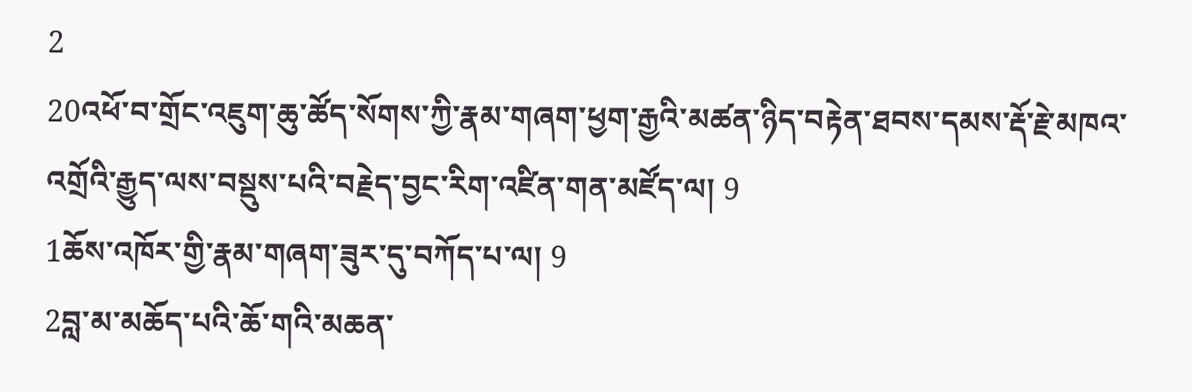2
20འཕོ་བ་གྲོང་འཇུག་ཆུ་ཚོད་སོགས་ཀྱི་རྣམ་གཞག་ཕྱག་རྒྱའི་མཚན་ཉིད་བརྟེན་ཐབས་དམས་རྡོ་རྗེ་མཁའ་འགྲོའི་རྒྱུད་ལས་བསྡུས་པའི་བརྗེད་བྱང་རིག་འཛིན་གན་མཛོད་ལ། 9
1ཆོས་འཁོར་གྱི་རྣམ་གཞག་ཟུར་དུ་བཀོད་པ་ལ། 9
2བླ་མ་མཆོད་པའི་ཆོ་གའི་མཆན་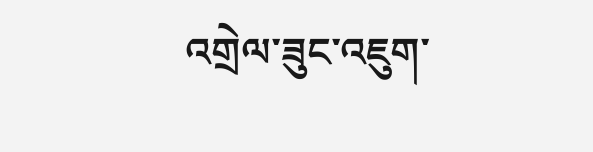འགྲེལ་ཟུང་འཇུག་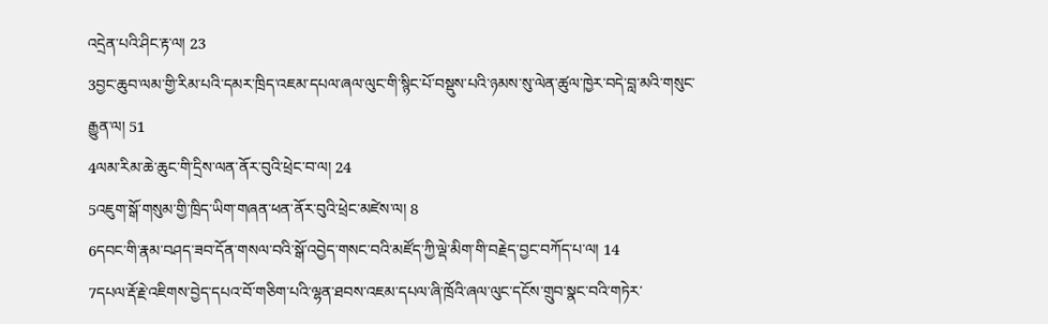འདྲེན་པའི་ཤིང་རྟ་ལ། 23
3བྱང་ཆུབ་ལམ་གྱི་རིམ་པའི་དམར་ཁྲིད་འཇམ་དཔལ་ཞལ་ལུང་གི་སྙིང་པོ་བསྡུས་པའི་ཉམས་སུ་ལེན་ཚུལ་ཁྱེར་བདེ་བླ་མའི་གསུང་རྒྱུན་ལ། 51
4ལམ་རིམ་ཆེ་ཆུང་གི་དྲིས་ལན་ནོར་བུའི་ཕྲེང་བ་ལ། 24
5འཇུག་སྒོ་གསུམ་གྱི་ཁྲིད་ཡིག་གཞན་ཕན་ནོར་བུའི་ཕྲེང་མཛེས་ལ། 8
6དབང་གི་རྣམ་བཤད་ཟབ་དོན་གསལ་བའི་སྒོ་འབྱེད་གསང་བའི་མཛོད་ཀྱི་ལྡེ་མིག་གི་བརྗེད་བྱང་བཀོད་པ་ལ། 14
7དཔལ་རྡོ་རྗེ་འཇིགས་བྱེད་དཔའ་བོ་གཅིག་པའི་ལྷན་ཐབས་འཇམ་དཔལ་ཞི་ཁྲོའི་ཞལ་ལུང་དངོས་གྲུབ་སྣང་བའི་གཏེར་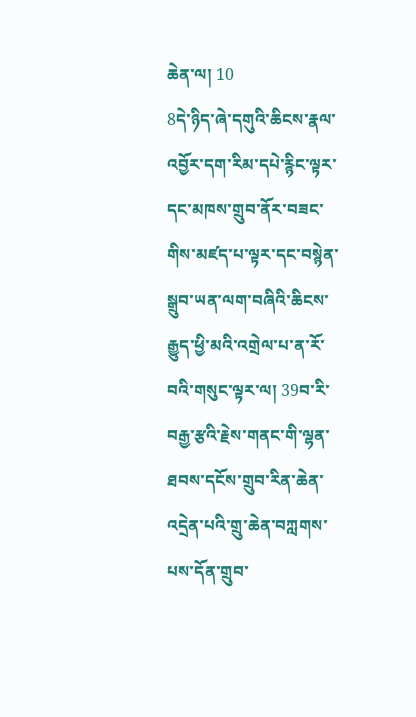ཆེན་ལ། 10
8དེ་ཉིད་ཞེ་དགུའི་ཆིངས་རྣལ་འབྱོར་དག་རིམ་དཔེ་རྙིང་ལྟར་དང་མཁས་གྲུབ་ནོར་བཟང་གིས་མཛད་པ་ལྟར་དང་བསྙེན་སྒྲུབ་ཡན་ལག་བཞིའི་ཆིངས་རྒྱུད་ཕྱི་མའི་འགྲེལ་པ་ན་རོ་བའི་གསུང་ལྟར་ལ། 39བ་རི་བརྒྱ་རྩའི་རྗེས་གནང་གི་ལྷན་ཐབས་དངོས་གྲུབ་རིན་ཆེན་འདྲེན་པའི་གྲུ་ཆེན་བཀླགས་པས་དོན་གྲུབ་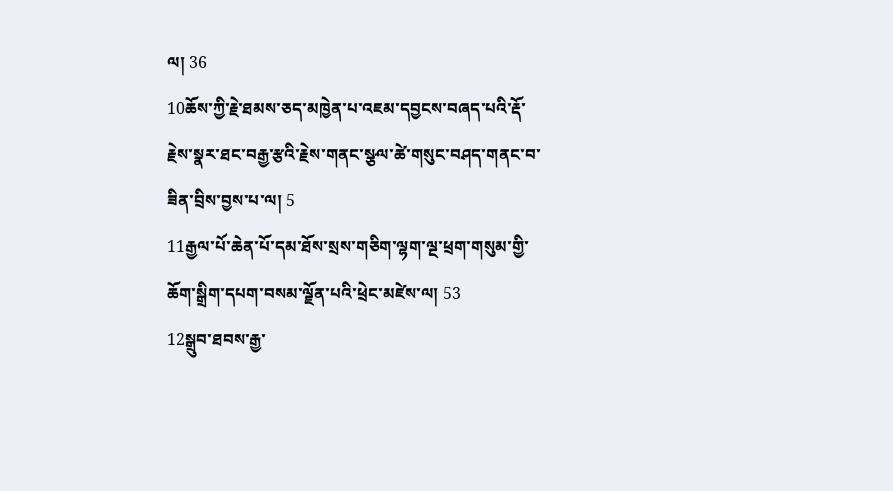ལ། 36
10ཆོས་ཀྱི་རྗེ་ཐམས་ཅད་མཁྱེན་པ་འཇམ་དབྱངས་བཞད་པའི་རྡོ་རྗེས་སྣར་ཐང་བརྒྱ་རྩའི་རྗེས་གནང་སྩལ་ཚེ་གསུང་བཤད་གནང་བ་ཟིན་བྲིས་བྱས་པ་ལ། 5
11རྒྱལ་པོ་ཆེན་པོ་དམ་ཐོས་སྲས་གཅིག་ལྷག་ལྔ་ཕྲག་གསུམ་གྱི་ཆོག་སྒྲིག་དཔག་བསམ་ལྗོན་པའི་ཕྲེང་མཛེས་ལ། 53
12སྒྲུབ་ཐབས་རྒྱ་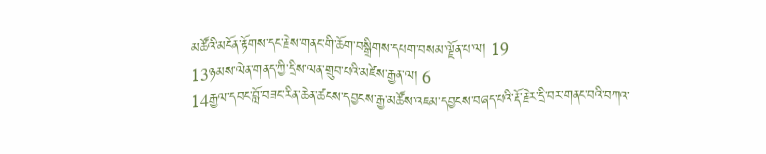མཚོའི་མངོན་རྟོགས་དང་རྗེས་གནང་གི་ཆོག་བསྒྲིགས་དཔག་བསམ་ལྗོན་པ་ལ། 19
13ཉམས་ལེན་གནད་ཀྱི་དྲིས་ལན་གྲུབ་པའི་མཛེས་རྒྱན་ལ། 6
14རྒྱལ་དབང་བློ་བཟང་རིན་ཆེན་ཚངས་དབྱངས་རྒྱ་མཚོས་འཇམ་དབྱངས་བཞད་པའི་རྡོ་རྗེར་དྲི་བར་གནང་བའི་བཀའ་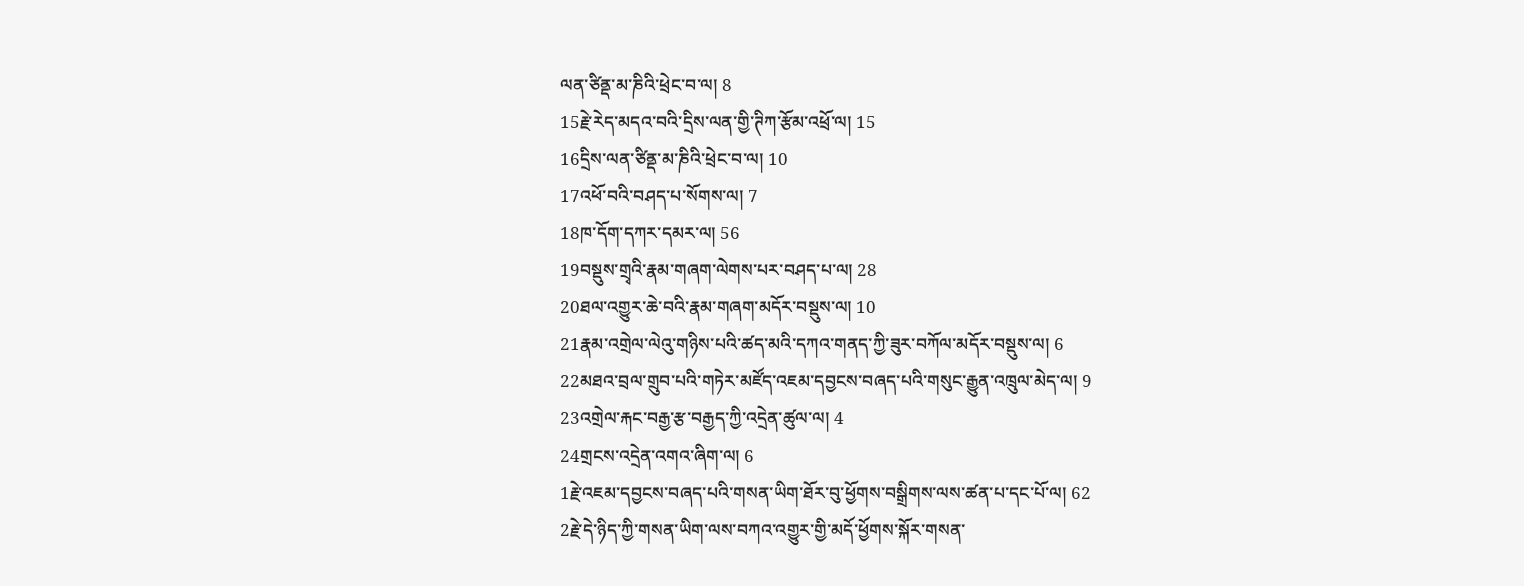ལན་ཙིནྡ་མ་ཎིའི་ཕྲེང་བ་ལ། 8
15རྗེ་རེད་མདའ་བའི་དྲིས་ལན་གྱི་ཊིཀ་རྩོམ་འཕྲོ་ལ། 15
16དྲིས་ལན་ཙིནྡ་མ་ཎིའི་ཕྲེང་བ་ལ། 10
17འཕོ་བའི་བཤད་པ་སོགས་ལ། 7
18ཁ་དོག་དཀར་དམར་ལ། 56
19བསྡུས་གྲྭའི་རྣམ་གཞག་ལེགས་པར་བཤད་པ་ལ། 28
20ཐལ་འགྱུར་ཆེ་བའི་རྣམ་གཞག་མདོར་བསྡུས་ལ། 10
21རྣམ་འགྲེལ་ལེའུ་གཉིས་པའི་ཚད་མའི་དཀའ་གནད་ཀྱི་ཟུར་བཀོལ་མདོར་བསྡུས་ལ། 6
22མཐའ་བྲལ་གྲུབ་པའི་གཏེར་མཛོད་འཇམ་དབྱངས་བཞད་པའི་གསུང་རྒྱུན་འཁྲུལ་མེད་ལ། 9
23འགྲེལ་རྐང་བརྒྱ་རྩ་བརྒྱད་ཀྱི་འདྲེན་ཚུལ་ལ། 4
24གྲངས་འདྲེན་འགའ་ཞིག་ལ། 6
1རྗེ་འཇམ་དབྱངས་བཞད་པའི་གསན་ཡིག་ཐོར་བུ་ཕྱོགས་བསྒྲིགས་ལས་ཚན་པ་དང་པོ་ལ། 62
2རྗེ་དེ་ཉིད་ཀྱི་གསན་ཡིག་ལས་བཀའ་འགྱུར་གྱི་མདོ་ཕྱོགས་སྐོར་གསན་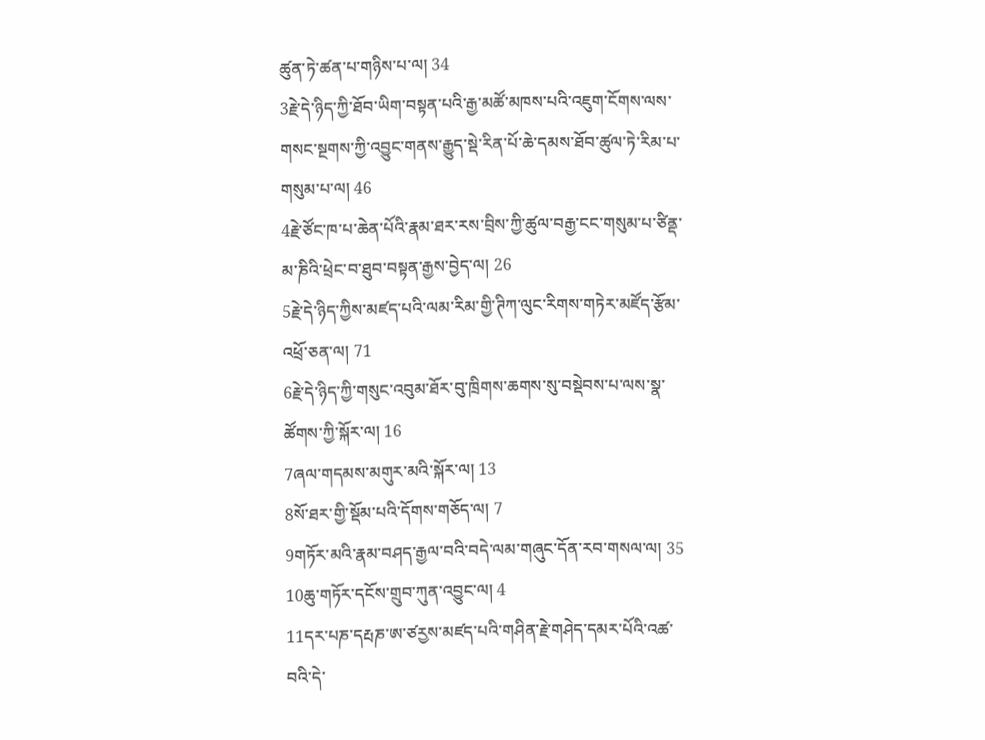ཚུན་ཏེ་ཚན་པ་གཉིས་པ་ལ། 34
3རྗེ་དེ་ཉིད་ཀྱི་ཐོབ་ཡིག་བསྟན་པའི་རྒྱ་མཚོ་མཁས་པའི་འཇུག་ངོགས་ལས་གསང་སྔགས་ཀྱི་འབྱུང་གནས་རྒྱུད་སྡེ་རིན་པོ་ཆེ་དམས་ཐོབ་ཚུལ་ཏེ་རིམ་པ་གསུམ་པ་ལ། 46
4རྗེ་ཙོང་ཁ་པ་ཆེན་པོའི་རྣམ་ཐར་རས་བྲིས་ཀྱི་ཚུལ་བརྒྱ་ངང་གསུམ་པ་ཙིནྡ་མ་ཎིའི་ཕྲེང་བ་ཐུབ་བསྟན་རྒྱས་བྱེད་ལ། 26
5རྗེ་དེ་ཉིད་ཀྱིས་མཛད་པའི་ལམ་རིམ་གྱི་ཊིཀ་ལུང་རིགས་གཏེར་མཛོད་རྩོམ་འཕྲོ་ཅན་ལ། 71
6རྗེ་དེ་ཉིད་ཀྱི་གསུང་འབུམ་ཐོར་བུ་ཁྲིགས་ཆགས་སུ་བསྡེབས་པ་ལས་སྣ་ཚོགས་ཀྱི་སྐོར་ལ། 16
7ཞལ་གདམས་མགུར་མའི་སྐོར་ལ། 13
8སོ་ཐར་གྱི་སྡོམ་པའི་དོགས་གཅོད་ལ། 7
9གཏོར་མའི་རྣམ་བཤད་རྒྱལ་བའི་བདེ་ལམ་གཞུང་དོན་རབ་གསལ་ལ། 35
10ཆུ་གཏོར་དངོས་གྲུབ་ཀུན་འབྱུང་ལ། 4
11དར་པཎ་དརྤཎ་ཨ་ཙརྱས་མཛད་པའི་གཤིན་རྗེ་གཤེད་དམར་པོའི་འཚ་བའི་དེ་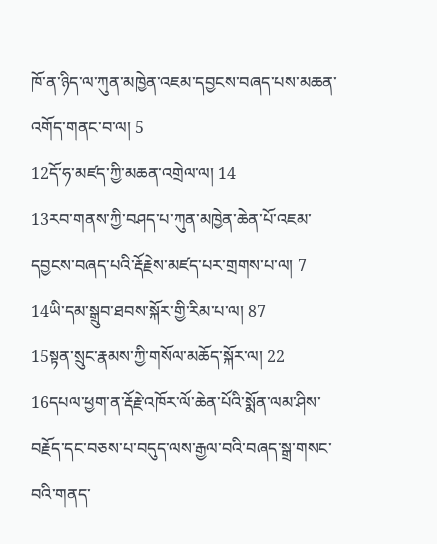ཁོ་ན་ཉིད་ལ་ཀུན་མཁྱེན་འཇམ་དབྱངས་བཞད་པས་མཆན་འགོད་གནང་བ་ལ། 5
12དོ་ཧ་མཛད་ཀྱི་མཆན་འགྲེལ་ལ། 14
13རབ་གནས་ཀྱི་བཤད་པ་ཀུན་མཁྱེན་ཆེན་པོ་འཇམ་དབྱངས་བཞད་པའི་རྡོརྗེས་མཛད་པར་གྲགས་པ་ལ། 7
14ཡི་དམ་སྒྲུབ་ཐབས་སྐོར་གྱི་རིམ་པ་ལ། 87
15སྟན་སྲུང་རྣམས་ཀྱི་གསོལ་མཆོད་སྐོར་ལ། 22
16དཔལ་ཕྱག་ན་རྡོརྗེ་འཁོར་ལོ་ཆེན་པོའི་སྨོན་ལམ་ཤིས་བརྗོད་དང་བཅས་པ་བདུད་ལས་རྒྱལ་བའི་བཞད་སྒྲ་གསང་བའི་གནད་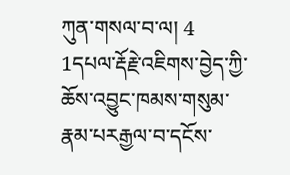ཀུན་གསལ་བ་ལ། 4
1དཔལ་རྡོརྗེ་འཇིགས་བྱེད་ཀྱི་ཆོས་འབྱུང་ཁམས་གསུམ་རྣམ་པརརྒྱལ་བ་དངོས་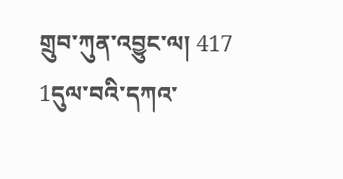གྲུབ་ཀུན་འབྱུང་ལ། 417
1དུལ་བའི་དཀའ་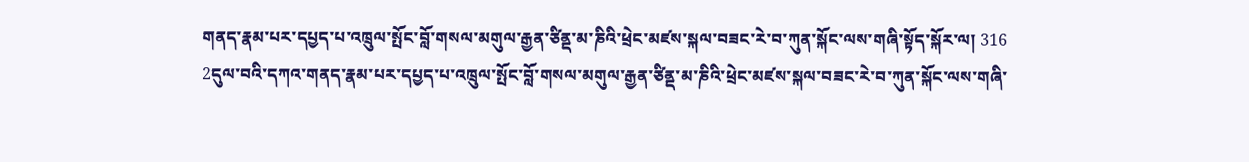གནད་རྣམ་པར་དཔྱད་པ་འཁྲུལ་སྤོང་བློ་གསལ་མགུལ་རྒྱན་ཙིནྡ་མ་ཎིའི་ཕྲེང་མཛས་སྐལ་བཟང་རེ་བ་ཀུན་སྐོང་ལས་གཞི་སྟོད་སྐོར་ལ། 316
2དུལ་བའི་དཀའ་གནད་རྣམ་པར་དཔྱད་པ་འཁྲུལ་སྤོང་བློ་གསལ་མགུལ་རྒྱན་ཙིནྡ་མ་ཎིའི་ཕྲེང་མཛས་སྐལ་བཟང་རེ་བ་ཀུན་སྐོང་ལས་གཞི་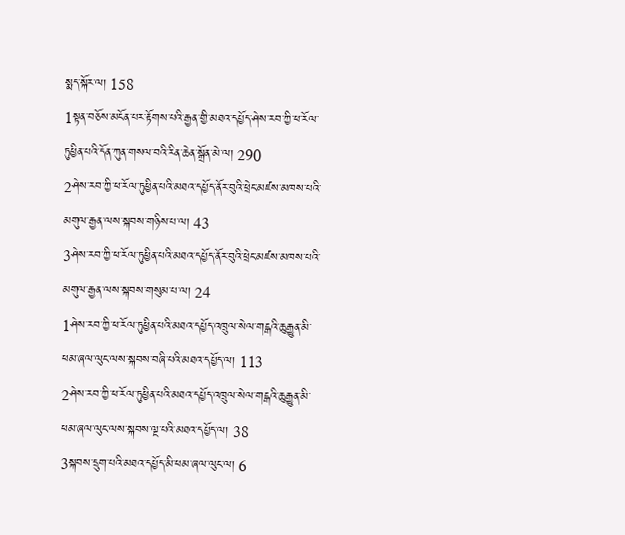སྨད་སྐོར་ལ། 158
1སྟན་བཅོས་མངོན་པར་རྟོགས་པའི་རྒྱན་གྱི་མཐའ་དཔྱོད་ཤེས་རབ་ཀྱི་ཕ་རོལ་ཏུཕྱིན་པའི་དོན་ཀུན་གསལ་བའི་རིན་ཆེན་སྒྲོན་མེ་ལ། 290
2ཤེས་རབ་ཀྱི་ཕ་རོལ་ཏུཕྱིན་པའི་མཐའ་དཔྱོད་ནོར་བུའི་ཕྲེང་མཛས་མཁས་པའི་མགུལ་རྒྱན་ལས་སྐབས་གཉིས་པ་ལ། 43
3ཤེས་རབ་ཀྱི་ཕ་རོལ་ཏུཕྱིན་པའི་མཐའ་དཔྱོད་ནོར་བུའི་ཕྲེང་མཛས་མཁས་པའི་མགུལ་རྒྱན་ལས་སྐབས་གསུམ་པ་ལ། 24
1ཤེས་རབ་ཀྱི་ཕ་རོལ་ཏུཕྱིན་པའི་མཐའ་དཔྱོད་འཁྲུལ་སེལ་གངྒའི་ཆུརྒྱུན་མི་ཕམ་ཞལ་ལུང་ལས་སྐབས་བཞི་པའི་མཐའ་དཔྱོད་ལ། 113
2ཤེས་རབ་ཀྱི་ཕ་རོལ་ཏུཕྱིན་པའི་མཐའ་དཔྱོད་འཁྲུལ་སེལ་གངྒའི་ཆུརྒྱུན་མི་ཕམ་ཞལ་ལུང་ལས་སྐབས་ལྔ་པའི་མཐའ་དཔྱོད་ལ། 38
3སྐབས་དྲུག་པའི་མཐའ་དཔྱོད་མི་ཕམ་ཞལ་ལུང་ལ། 6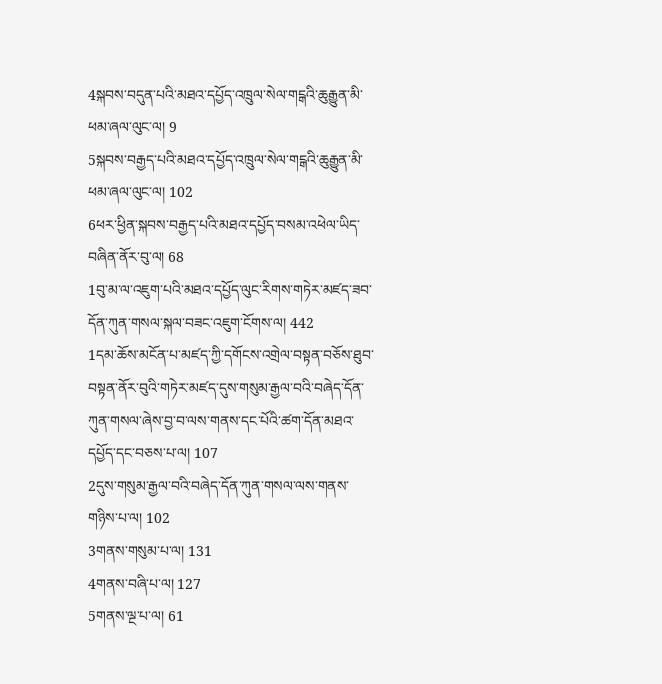4སྐབས་བདུན་པའི་མཐའ་དཔྱོད་འཁྲུལ་སེལ་གངྒའི་ཆུརྒྱུན་མི་ཕམ་ཞལ་ལུང་ལ། 9
5སྐབས་བརྒྱད་པའི་མཐའ་དཔྱོད་འཁྲུལ་སེལ་གངྒའི་ཆུརྒྱུན་མི་ཕམ་ཞལ་ལུང་ལ། 102
6ཕར་ཕྱིན་སྐབས་བརྒྱད་པའི་མཐའ་དཔྱོད་བསམ་འཕེལ་ཡིད་བཞིན་ནོར་བུ་ལ། 68
1བུ་མ་ལ་འཇུག་པའི་མཐའ་དཔྱོད་ལུང་རིགས་གཏེར་མཛད་ཟབ་དོན་ཀུན་གསལ་སྐལ་བཟང་འཇུག་ངོགས་ལ། 442
1དམ་ཆོས་མངོན་པ་མཛད་ཀྱི་དགོངས་འགྲེལ་བསྟན་བཅོས་ཐུབ་བསྟན་ནོར་བུའི་གཏེར་མཛད་དུས་གསུམ་རྒྱལ་བའི་བཞེད་དོན་ཀུན་གསལ་ཞེས་བྱ་བ་ལས་གནས་དང་པོའི་ཚག་དོན་མཐའ་དཔྱོད་དང་བཅས་པ་ལ། 107
2དུས་གསུམ་རྒྱལ་བའི་བཞེད་དོན་ཀུན་གསལ་ལས་གནས་གཉིས་པ་ལ། 102
3གནས་གསུམ་པ་ལ། 131
4གནས་བཞི་པ་ལ། 127
5གནས་ལྔ་པ་ལ། 61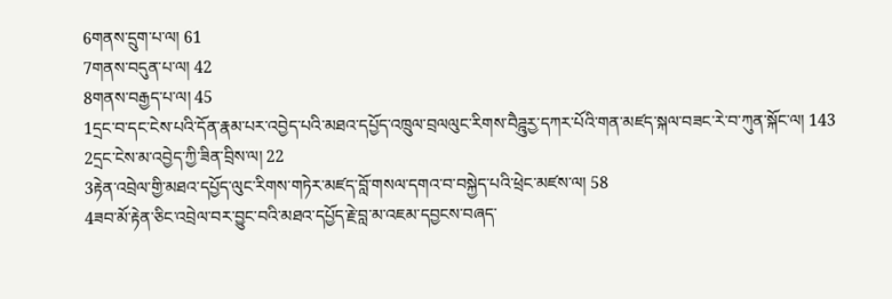6གནས་དྲུག་པ་ལ། 61
7གནས་བདུན་པ་ལ། 42
8གནས་བརྒྱད་པ་ལ། 45
1དྲང་བ་དང་ངེས་པའི་དོན་རྣམ་པར་འབྱེད་པའི་མཐའ་དཔྱོད་འཁྲུལ་བྲལལུང་རིགས་བཻཌྰུརྱ་དཀར་པོའི་གན་མཛད་སྐལ་བཟང་རེ་བ་ཀུན་སྐོང་ལ། 143
2དྲང་ངེས་མ་འབྱེད་ཀྱི་ཟིན་བྲིས་ལ། 22
3རྟེན་འབྲེལ་གྱི་མཐའ་དཔྱོད་ལུང་རིགས་གཏེར་མཛད་བློ་གསལ་དགའ་བ་བསྐྱེད་པའི་ཕྲེང་མཛས་ལ། 58
4ཟབ་མོ་རྟེན་ཅིང་འབྲེལ་བར་བྱུང་བའི་མཐའ་དཔྱོད་རྗེ་བླ་མ་འཇམ་དབྱངས་བཞད་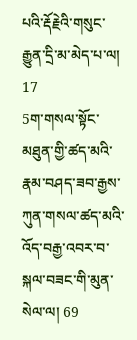པའི་རྡོརྗེའི་གསུང་རྒྱུན་དྲི་མ་མེད་པ་ལ། 17
5ག་གསལ་སྟོང་མཐུན་གྱི་ཚད་མའི་རྣམ་བཤད་ཟབ་རྒྱས་ཀུན་གསལ་ཚད་མའི་འོད་བརྒྱ་འབར་བ་སྐལ་བཟང་གི་མུན་སེལ་ལ། 69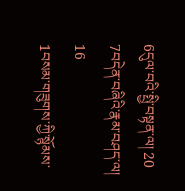6དུལ་བའི་སྤྱི་བསྟན་ལ། 20
7བདེན་བཞིའི་རྣམ་བཤད་ལ། 16
1བསམ་གཟུགས་ཀྱི་སྙོམས་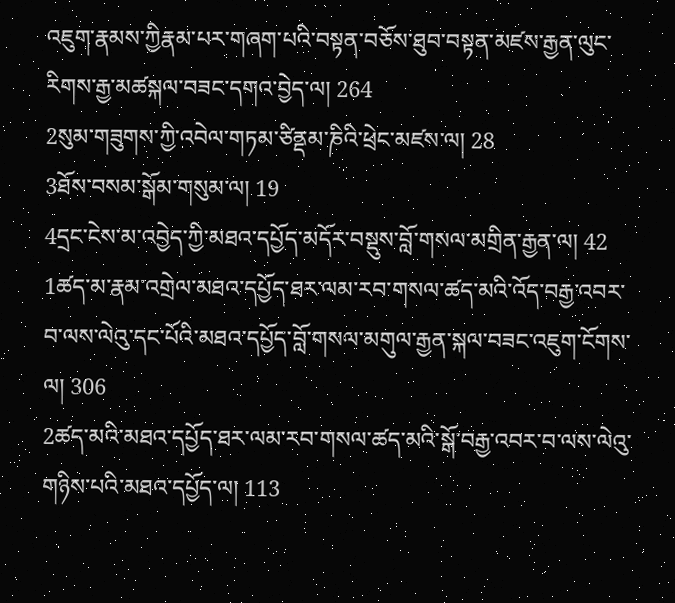འཇུག་རྣམས་ཀྱིརྣམ་པར་གཞག་པའི་བསྟན་བཅོས་ཐུབ་བསྟན་མཛས་རྒྱན་ལུང་རིགས་རྒྱ་མཚསྐལ་བཟང་དགའ་བྱེད་ལ། 264
2སུམ་གཟུགས་ཀྱི་འབེལ་གཏམ་ཙིནྡམ་ཎིའི་ཕྲེང་མཛས་ལ། 28
3ཐོས་བསམ་སྒོམ་གསུམ་ལ། 19
4དྲང་ངེས་མ་འབྱེད་ཀྱི་མཐའ་དཔྱོད་མདོར་བསྡུས་བློ་གསལ་མགྲིན་རྒྱན་ལ། 42
1ཚད་མ་རྣམ་འགྲེལ་མཐའ་དཔྱོད་ཐར་ལམ་རབ་གསལ་ཚད་མའི་འོད་བརྒྱ་འབར་བ་ལས་ལེའུ་དང་པོའི་མཐའ་དཔྱོད་བློ་གསལ་མགུལ་རྒྱན་སྐལ་བཟང་འཇུག་ངོགས་ལ། 306
2ཚད་མའི་མཐའ་དཔྱོད་ཐར་ལམ་རབ་གསལ་ཚད་མའི་སྒོ་བརྒྱ་འབར་བ་ལས་ལེའུ་གཉིས་པའི་མཐའ་དཔྱོད་ལ། 113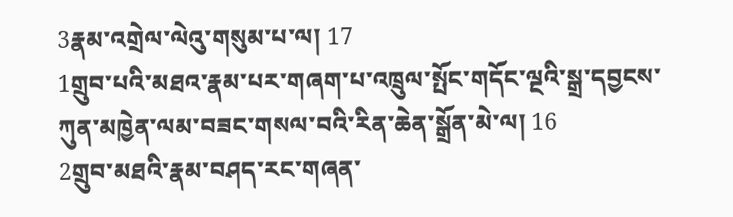3རྣམ་འགྲེལ་ལེའུ་གསུམ་པ་ལ། 17
1གྲུབ་པའི་མཐའ་རྣམ་པར་གཞག་པ་འཁྲུལ་སྤོང་གདོང་ལྔའི་སྒྲ་དབྱངས་ཀུན་མཁྱེན་ལམ་བཟང་གསལ་བའི་རིན་ཆེན་སྒྲོན་མེ་ལ། 16
2གྲུབ་མཐའི་རྣམ་བཤད་རང་གཞན་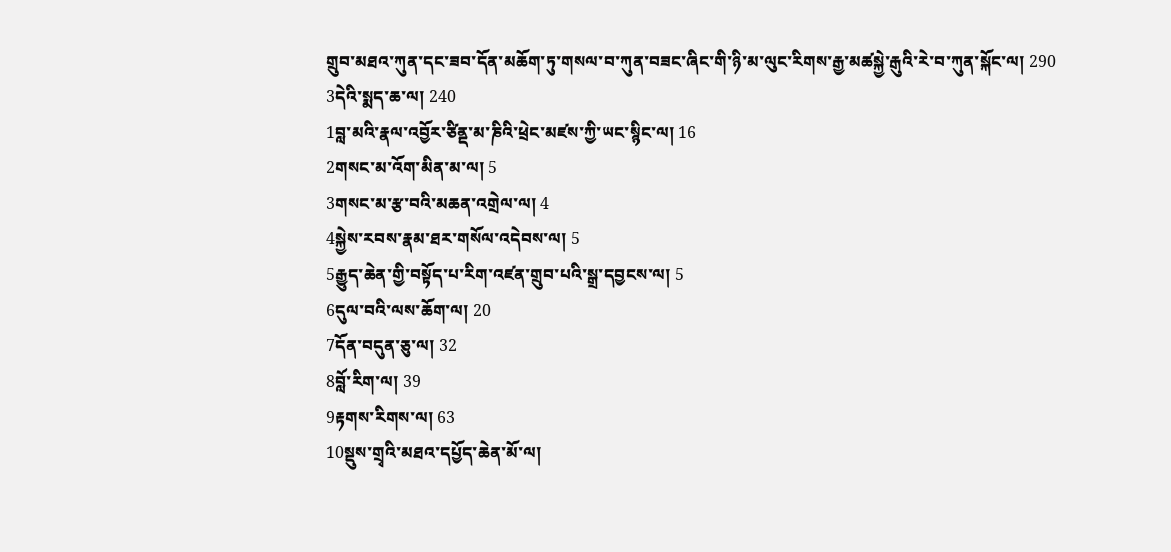གྲུབ་མཐའ་ཀུན་དང་ཟབ་དོན་མཆོག་ཏུ་གསལ་བ་ཀུན་བཟང་ཞིང་གི་ཉི་མ་ལུང་རིགས་རྒྱ་མཚསྐྱེ་རྒུའི་རེ་བ་ཀུན་སྐོང་ལ། 290
3དེའི་སྨད་ཆ་ལ། 240
1བླ་མའི་རྣལ་འབྱོར་ཙིནྡ་མ་ཎིའི་ཕྲེང་མཛས་ཀྱི་ཡང་སྙིང་ལ། 16
2གསང་མ་འོག་མིན་མ་ལ། 5
3གསང་མ་རྩ་བའི་མཆན་འགྲེལ་ལ། 4
4སྐྱེས་རབས་རྣམ་ཐར་གསོལ་འདེབས་ལ། 5
5རྒྱུད་ཆེན་གྱི་བསྟོད་པ་རིག་འཛན་གྲུབ་པའི་སྒྲ་དབྱངས་ལ། 5
6དུལ་བའི་ལས་ཆོག་ལ། 20
7དོན་བདུན་ཅུ་ལ། 32
8བློ་རིག་ལ། 39
9རྟགས་རིགས་ལ། 63
10སྡུས་གྲྭའི་མཐའ་དཔྱོད་ཆེན་མོ་ལ།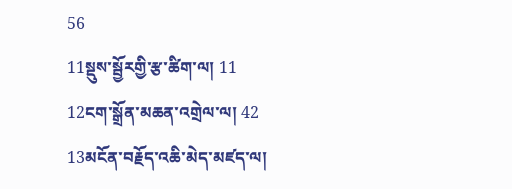56
11སྡུས་སྦྱོརགྱི་རྩ་ཚིག་ལ། 11
12ངག་སྒྲོན་མཆན་འགྲེལ་ལ། 42
13མངོན་བརྗོད་འཆི་མེད་མཛད་ལ།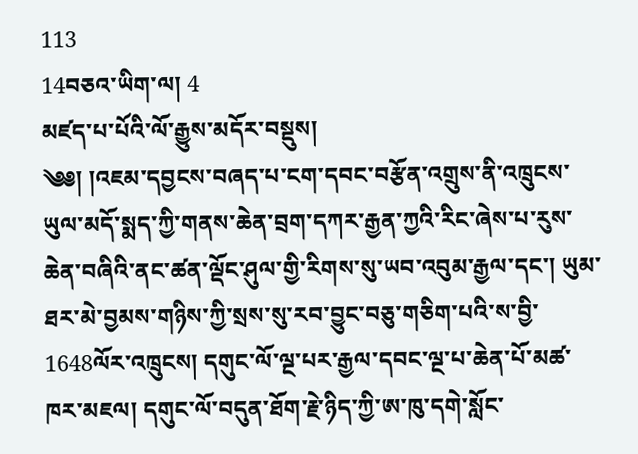113
14བཅའ་ཡིག་ལ། 4
མཛད་པ་པོའི་ལོ་རྒྱུས་མདོར་བསྡུས།
༄༅། །འཇམ་དབྱངས་བཞད་པ་ངག་དབང་བརྩོན་འགྲུས་ནི་འཁྲུངས་ཡུལ་མདོ་སྨད་ཀྱི་གནས་ཆེན་བྲག་དཀར་རྒྱན་ཀྱའི་རིང་ཞེས་པ་རུས་ཆེན་བཞིའི་ནང་ཚན་ལྡོང་ཤུལ་གྱི་རིགས་སུ་ཡབ་འབུམ་རྒྱལ་དང་། ཡུམ་ཐར་མེ་བྱམས་གཉིས་ཀྱི་སྲས་སུ་རབ་བྱུང་བཅུ་གཅིག་པའི་ས་བྱི་1648ལོར་འཁྲུངས། དགུང་ལོ་ལྔ་པར་རྒྱལ་དབང་ལྔ་པ་ཆེན་པོ་མཚ་ཁར་མཇལ། དགུང་ལོ་བདུན་ཐོག་རྗེ་ཉིད་ཀྱི་ཨ་ཁུ་དགེ་སློང་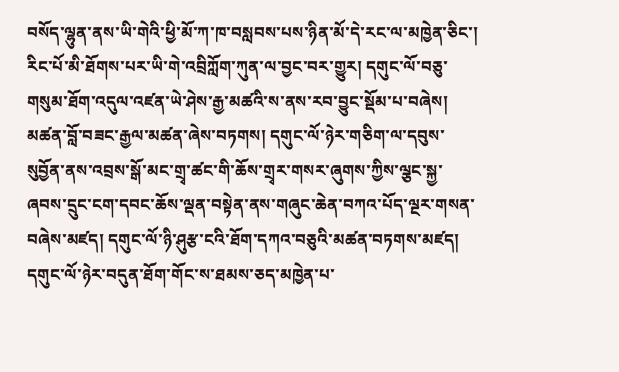བསོད་ལྷུན་ནས་ཡི་གེའི་ཕྱི་མོ་ཀ་ཁ་བསླབས་པས་ཉིན་མོ་དེ་རང་ལ་མཁྱེན་ཅིང་། རིང་པོ་མི་ཐོགས་པར་ཡི་གེ་འབྲིཀློག་ཀུན་ལ་བྱང་བར་གྱུར། དགུང་ལོ་བཅུ་གསུམ་ཐོག་འདུལ་འཛན་ཡེ་ཤེས་རྒྱ་མཚའི་ས་ནས་རབ་བྱུང་སྡོམ་པ་བཞེས། མཚན་བློ་བཟང་རྒྱལ་མཚན་ཞེས་བཏགས། དགུང་ལོ་ཉེར་གཅིག་ལ་དབུས་སུབྱོན་ནས་འབྲས་སྒོ་མང་གྲྭ་ཚང་གི་ཆོས་གྲྭར་གསར་ཞུགས་ཀྱིས་ལྕང་སྐྱ་ཞབས་དྲུང་ངག་དབང་ཆོས་ལྡན་བསྟེན་ནས་གཞུང་ཆེན་བཀའ་པོད་ལྔར་གསན་བཞེས་མཛད། དགུང་ལོ་ཉི་ཤུརྩ་ངའི་ཐོག་དཀའ་བཅུའི་མཚན་བཏགས་མཛད། དགུང་ལོ་ཉེར་བདུན་ཐོག་གོང་ས་ཐམས་ཅད་མཁྱེན་པ་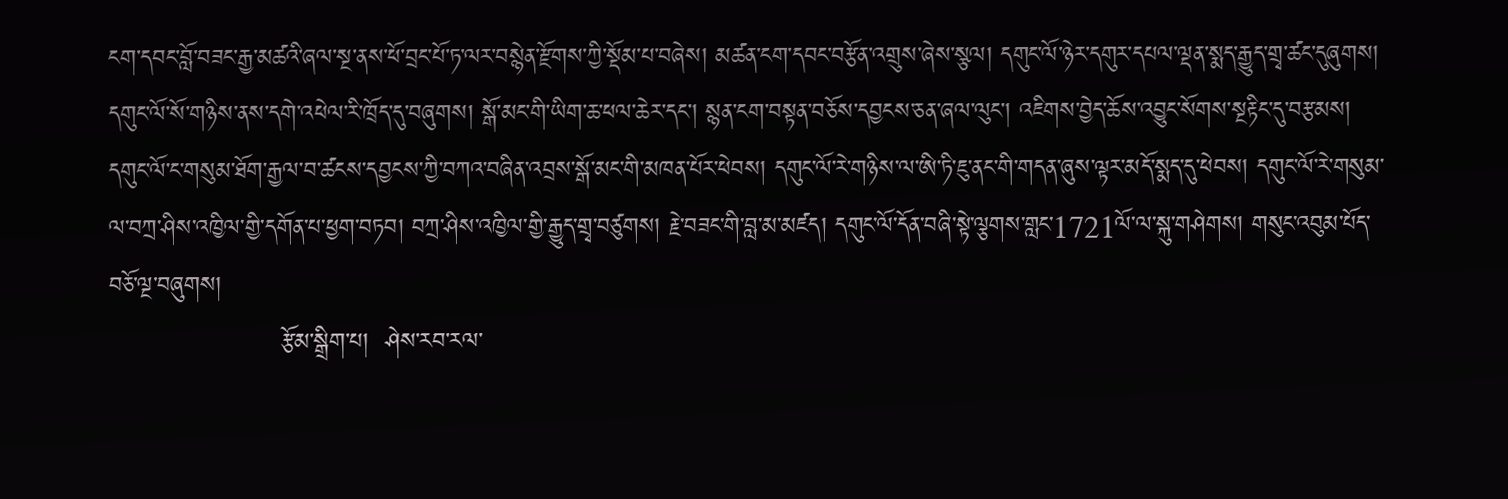ངག་དབང་བློ་བཟང་རྒྱ་མཚའི་ཞལ་སྔ་ནས་ཕོ་བྲང་པོ་ཏ་ལར་བསྙེན་རྫོགས་ཀྱི་སྡོམ་པ་བཞེས། མཚན་ངག་དབང་བརྩོན་འགྲུས་ཞེས་སྩལ། དགུང་ལོ་ཉེར་དགུར་དཔལ་ལྡན་སྨད་རྒྱུད་གྲྭ་ཚང་དུཞུགས། དགུང་ལོ་སོ་གཉིས་ནས་དགེ་འཕེལ་རི་ཁྲོད་དུ་བཞུགས། སྒོ་མང་གི་ཡིག་ཆ་ཕལ་ཆེར་དང་། སྙན་ངག་བསྟན་བཅོས་དབྱངས་ཅན་ཞལ་ལུང་། འཇིགས་བྱེད་ཆོས་འབྱུང་སོགས་སྔརྟིང་དུ་བརྩམས། དགུང་ལོ་ང་གསུམ་ཐོག་རྒྱལ་བ་ཚངས་དབྱངས་ཀྱི་བཀའ་བཞིན་འབྲས་སྒོ་མང་གི་མཁན་པོར་ཕེབས། དགུང་ལོ་རེ་གཉིས་ལ་ཨི་ཏི་ཇུ་ནང་གི་གདན་ཞུས་ལྟར་མདོ་སྨད་དུ་ཕེབས། དགུང་ལོ་རེ་གསུམ་ལ་བཀྲ་ཤིས་འཁྱིལ་གྱི་དགོན་པ་ཕྱག་བཏབ། བཀྲ་ཤིས་འཁྱིལ་གྱི་རྒྱུད་གྲྭ་བཙུགས། རྗེ་བཟང་གི་བླ་མ་མཛད། དགུང་ལོ་དོན་བཞི་སྟེ་ལྕགས་གླང་1721ལོ་ལ་སྐུ་གཤེགས། གསུང་འབུམ་པོད་བཅོ་ལྔ་བཞུགས།
                     རྩོམ་སྒྲིག་པ།  ཤེས་རབ་རལ་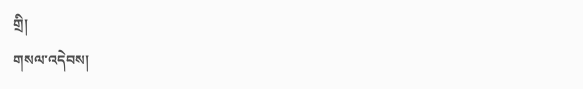གྲི།
གསལ་འདེབས།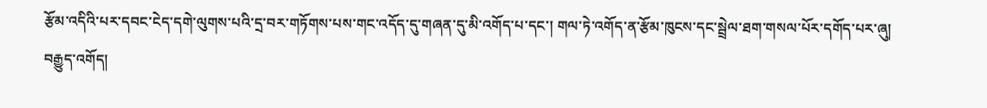རྩོམ་འདིའི་པར་དབང་ངེད་དགེ་ལུགས་པའི་དྲ་བར་གཏོགས་པས་གང་འདོད་དུ་གཞན་དུ་མི་འགོད་པ་དང་། གལ་ཏེ་འགོད་ན་རྩོམ་ཁུངས་དང་སྦྲེལ་ཐག་གསལ་པོར་དགོད་པར་ཞུ།
བརྒྱུད་འགོད།